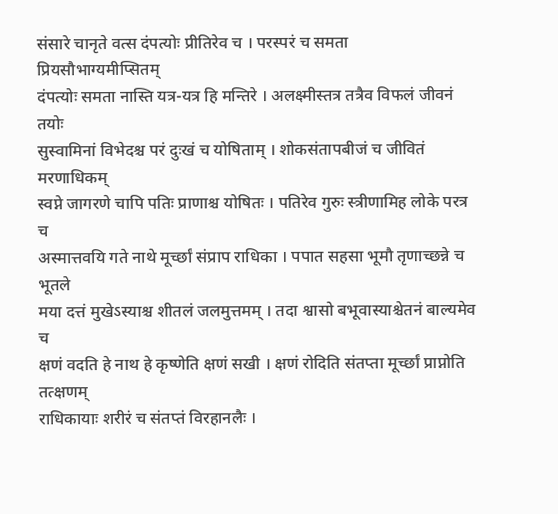संसारे चानृते वत्स दंपत्योः प्रीतिरेव च । परस्परं च समता प्रियसौभाग्यमीप्सितम्
दंपत्योः समता नास्ति यत्र-यत्र हि मन्तिरे । अलक्ष्मीस्तत्र तत्रैव विफलं जीवनं तयोः
सुस्वामिनां विभेदश्च परं दुःखं च योषिताम् । शोकसंतापबीजं च जीवितं मरणाधिकम्
स्वप्ने जागरणे चापि पतिः प्राणाश्च योषितः । पतिरेव गुरुः स्त्रीणामिह लोके परत्र च
अस्मात्तवयि गते नाथे मूर्च्छां संप्राप राधिका । पपात सहसा भूमौ तृणाच्छन्ने च भूतले
मया दत्तं मुखेऽस्याश्च शीतलं जलमुत्तमम् । तदा श्वासो बभूवास्याश्चेतनं बाल्यमेव च
क्षणं वदति हे नाथ हे कृष्णेति क्षणं सखी । क्षणं रोदिति संतप्ता मूर्च्छां प्राप्नोति तत्क्षणम्
राधिकायाः शरीरं च संतप्तं विरहानलैः ।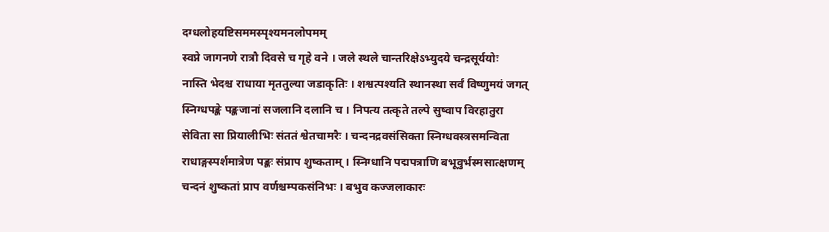दग्धलोहयष्टिसममस्पृश्यमनलोपमम्
स्वप्ने जागनणे रात्रौ दिवसे च गृहे वने । जले स्थले चान्तरिक्षेऽभ्युदये चन्द्रसूर्ययोः
नास्ति भेदश्च राधाया मृततुल्या जडाकृतिः । शश्वत्पश्यति स्थानस्था सर्वं विष्णुमयं जगत्
स्निग्धपङ्के पङ्कजानां सजलानि दलानि च । निपत्य तत्कृते तल्पे सुष्वाप विरहातुरा
सेविता सा प्रियालीभिः संततं श्वेतचामरैः । चन्दनद्रवसंसिक्ता स्निग्धवस्त्रसमन्विता
राधाङ्गस्पर्शमात्रेण पङ्कः संप्राप शुष्कताम् । स्निग्धानि पद्मपत्राणि बभूवुर्भस्मसात्क्षणम्
चन्दनं शुष्कतां प्राप वर्णश्चम्पकसंनिभः । बभुव कज्जलाकारः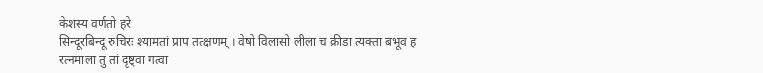केशस्य वर्णतो हरे
सिन्दूरबिन्दू रुचिरः श्यामतां प्राप तत्क्षणम् । वेषो विलासो लीला च क्रीडा त्यक्ता बभूव ह
रत्नमाला तु तां दृष्ट्वा गत्वा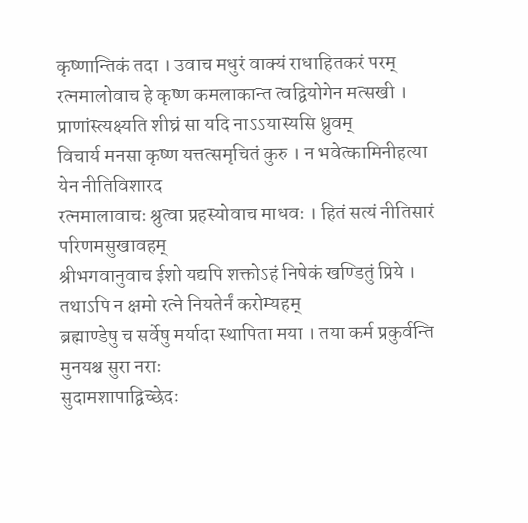कृष्णान्तिकं तदा । उवाच मधुरं वाक्यं राधाहितकरं परम्
रत्नमालोवाच हे कृष्ण कमलाकान्त त्वद्वियोगेन मत्सखी । प्राणांस्त्यक्ष्यति शीघ्रं सा यदि नाऽऽयास्यसि ध्रुवम्
विचार्य मनसा कृष्ण यत्तत्समृचितं कुरु । न भवेत्कामिनीहत्या येन नीतिविशारद
रत्नमालावाचः श्रुत्वा प्रहस्योवाच माधवः । हितं सत्यं नीतिसारं परिणमसुखावहम्
श्रीभगवानुवाच ईशो यद्यपि शक्तोऽहं निषेकं खण्डितुं प्रिये । तथाऽपि न क्षमो रत्ने नियतेर्नं करोम्यहम्
ब्रह्माण्डेषु च सर्वेषु मर्यादा स्थापिता मया । तया कर्म प्रकुर्वन्ति मुनयश्च सुरा नराः
सुदामशापाद्विच्छेदः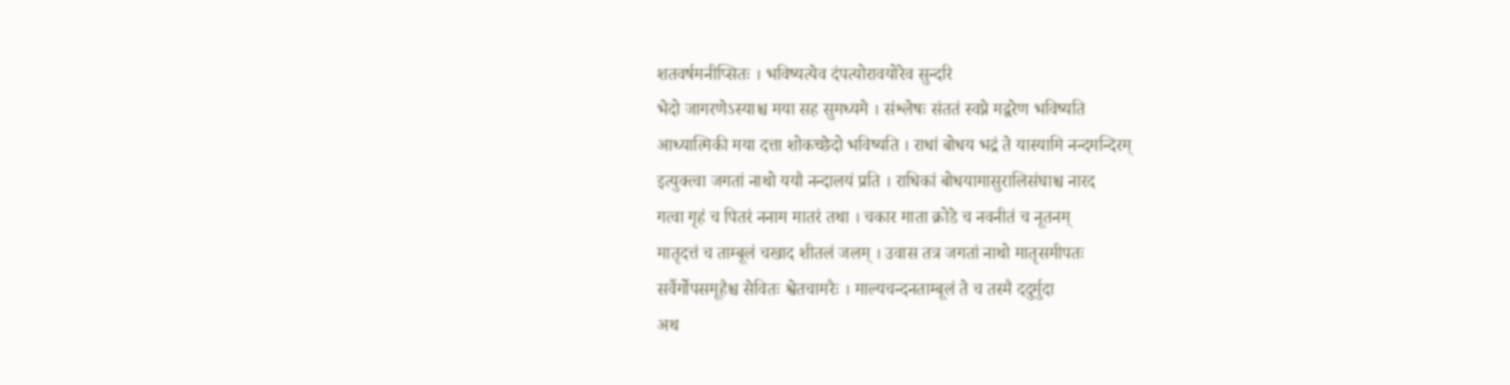शतवर्षमनीप्सितः । भविष्यत्येव दंपत्योरावयोरेव सुन्दरि
भेदो जागरणेऽस्याश्च मया सह सुमध्यमे । संश्लेषः संततं स्वप्ने मद्वरेण भविष्यति
आध्यात्मिकी मया दत्ता शोकच्छेदो भविष्यति । राधां बोधय भद्रं ते यास्यामि नन्दमन्दिरम्
इत्युक्त्वा जगतां नाथो ययौ नन्दालयं प्रति । राधिकां बोधयामासुरालिसंघाश्च नारद
गत्वा गृहं च पितरं ननाम मातरं तथा । चकार माता क्रोडे च नवनीतं च नूतनम्
मातृदत्तं च ताम्बूलं चखाद शीतलं जलम् । उवास तत्र जगतां नाथो मातृसमीपतः
सर्वैर्गोपसमूहैश्च सेवितः श्वेतचामरैः । माल्यचन्दनताम्बूलं ते च तस्मै ददुर्मुदा
अथ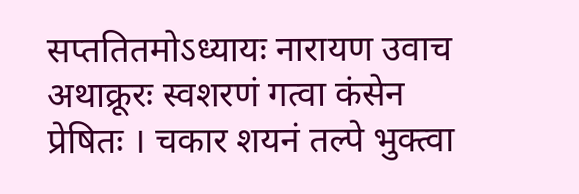सप्ततितमोऽध्यायः नारायण उवाच अथाक्रूरः स्वशरणं गत्वा कंसेन प्रेषितः । चकार शयनं तल्पे भुक्त्वा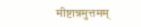मीष्टान्नमुत्तमम्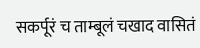सकर्पूरं च ताम्बूलं चखाद वासितं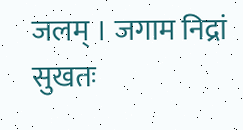जलम् । जगाम निद्रां सुखतः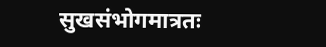सुखसंभोगमात्रतः